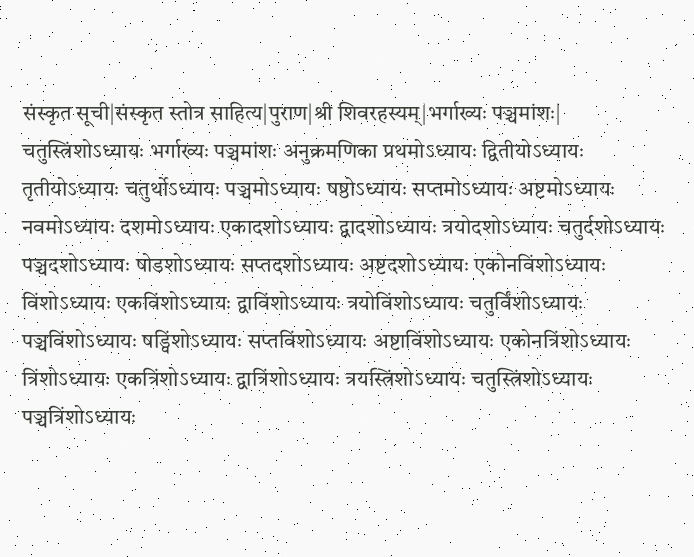संस्कृत सूची|संस्कृत स्तोत्र साहित्य|पुराण|श्री शिवरहस्यम्|भर्गाख्यः पञ्चमांशः| चतुस्त्रिंशोऽध्यायः भर्गाख्यः पञ्चमांशः अनुक्रमणिका प्रथमोऽध्यायः द्वितीयोऽध्यायः तृतीयोऽध्यायः चतुर्थोऽध्यायः पञ्चमोऽध्यायः षष्ठोऽध्यायः सप्तमोऽध्यायः अष्टमोऽध्यायः नवमोऽध्यायः दशमोऽध्यायः एकादशोऽध्यायः द्वादशोऽध्यायः त्रयोदशोऽध्यायः चतुर्दशोऽध्यायः पञ्चदशोऽध्यायः षोडशोऽध्यायः सप्तदशोऽध्यायः अष्टदशोऽध्यायः एकोनविंशोऽध्यायः विंशोऽध्यायः एकविंशोऽध्यायः द्वाविंशोऽध्यायः त्रयोविंशोऽध्यायः चतुर्विंशोऽध्यायः पञ्चविंशोऽध्यायः षड्विंशोऽध्यायः सप्तविंशोऽध्यायः अष्टाविंशोऽध्यायः एकोनत्रिंशोऽध्यायः त्रिंशोऽध्यायः एकत्रिंशोऽध्यायः द्वात्रिंशोऽध्यायः त्रयस्त्रिंशोऽध्यायः चतुस्त्रिंशोऽध्यायः पञ्चत्रिंशोऽध्यायः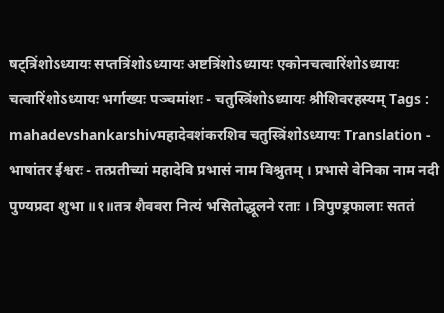षट्त्रिंशोऽध्यायः सप्तत्रिंशोऽध्यायः अष्टत्रिंशोऽध्यायः एकोनचत्वारिंशोऽध्यायः चत्वारिंशोऽध्यायः भर्गाख्यः पञ्चमांशः - चतुस्त्रिंशोऽध्यायः श्रीशिवरहस्यम् Tags : mahadevshankarshivमहादेवशंकरशिव चतुस्त्रिंशोऽध्यायः Translation - भाषांतर ईश्वरः - तत्प्रतीच्यां महादेवि प्रभासं नाम विश्रुतम् । प्रभासे वेनिका नाम नदी पुण्यप्रदा शुभा ॥१॥तत्र शैववरा नित्यं भसितोद्धूलने रताः । त्रिपुण्ड्रफालाः सततं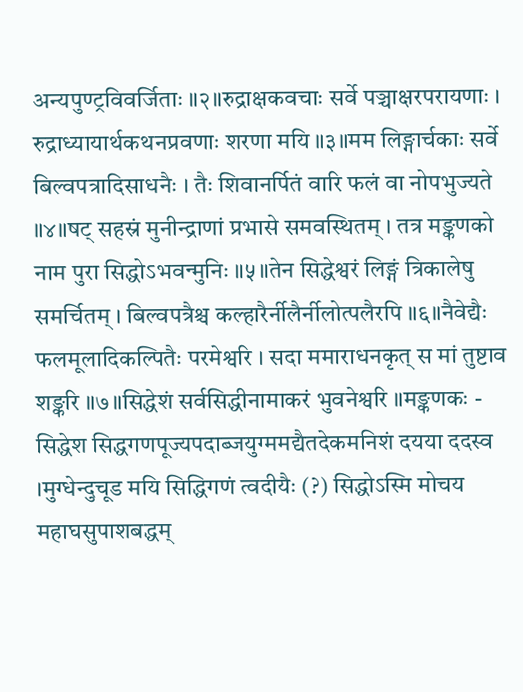अन्यपुण्ट्रविवर्जिताः ॥२॥रुद्राक्षकवचाः सर्वे पञ्चाक्षरपरायणाः । रुद्राध्यायार्थकथनप्रवणाः शरणा मयि ॥३॥मम लिङ्गार्चकाः सर्वे बिल्वपत्रादिसाधनैः । तैः शिवानर्पितं वारि फलं वा नोपभुज्यते ॥४॥षट् सहस्रं मुनीन्द्राणां प्रभासे समवस्थितम् । तत्र मङ्कणको नाम पुरा सिद्धोऽभवन्मुनिः ॥५॥तेन सिद्धेश्वरं लिङ्गं त्रिकालेषु समर्चितम् । बिल्वपत्रैश्च कल्हारैर्नीलैर्नीलोत्पलैरपि ॥६॥नैवेद्यैः फलमूलादिकल्पितैः परमेश्वरि । सदा ममाराधनकृत् स मां तुष्टाव शङ्करि ॥७॥सिद्धेशं सर्वसिद्धीनामाकरं भुवनेश्वरि ॥मङ्कणकः - सिद्धेश सिद्धगणपूज्यपदाब्जयुग्ममद्यैतदेकमनिशं दयया ददस्व ।मुग्धेन्दुचूड मयि सिद्धिगणं त्वदीयैः (?) सिद्धोऽस्मि मोचय महाघसुपाशबद्धम्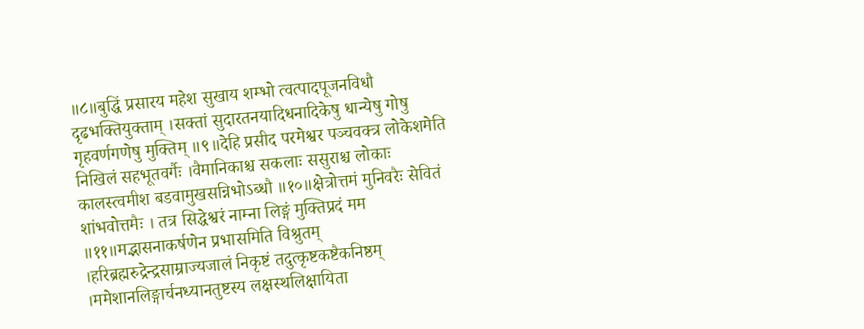॥८॥बुद्धिं प्रसारय महेश सुखाय शम्भो त्वत्पादपूजनविधौ दृढभक्तियुक्ताम् ।सक्तां सुदारतनयादिधनादिकेषु धान्येषु गोषु गृहवर्णगणेषु मुक्तिम् ॥९॥देहि प्रसीद परमेश्वर पञ्चवक्त्र लोकेशमेति निखिलं सहभूतवर्गैः ।वैमानिकाश्च सकलाः ससुराश्च लोकाः कालस्त्वमीश बडवामुखसन्निभोऽब्धौ ॥१०॥क्षेत्रोत्तमं मुनिवरैः सेवितं शांभवोत्तमैः । तत्र सिद्धेश्वरं नाम्ना लिङ्गं मुक्तिप्रदं मम ॥११॥मद्भासनाकर्षणेन प्रभासमिति विश्रुतम् ।हरिब्रह्मरुद्रेन्द्रसाम्राज्यजालं निकृष्टं तदुत्कृष्टकष्टैकनिष्ठम् ।ममेशानलिङ्गार्चनध्यानतुष्टस्य लक्षस्थलिक्षायिता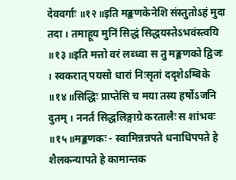देववर्गाः ॥१२॥इति मङ्कणकेनेशि संस्तुतोऽहं मुदा तदा । तमाहूय मुनिं सिद्धं सिद्धयस्तेऽभवंस्त्वयि ॥१३॥इति मत्तो वरं लब्ध्वा स तु मङ्कणको द्विजः । स्वकरात् पयसो धारां निःसृतां ददृशेऽम्बिके ॥१४॥सिद्धिः प्राप्तेसि च मया तस्य हर्षोऽजनि दुतम् । ननर्त सिद्धलिङ्गाग्रे करतालैः स शांभवः ॥१५॥मङ्कणकः - स्वामिन्नन्नपते धनाधिपपते हे शैलकन्यापते हे कामान्तक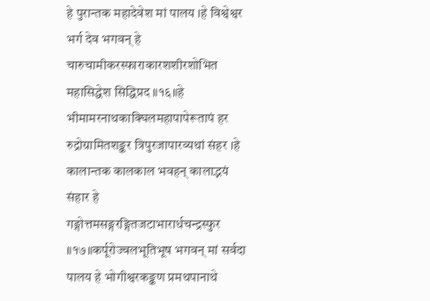हे पुरान्तक महादेवेश मां पालय ।हे विश्वेश्वर भर्ग देव भगवन् हे चारुचामीकरस्फाराकारशशीरशोभित महासिद्धेश सिद्धिप्रद ॥१६॥हे भीमामरनाथकाक्घिलमहापापेरूतापं हर रुद्रोग्रामितशङ्कर त्रिपुरजापारव्यथां संहर ।हे कालान्तक कालकाल भवहन् कालाद्भयं संहार हे गङ्गोत्तमसङ्गरङ्गितजटाभारार्धचन्द्रस्फुर ॥१७॥कर्पूरोज्वलभूतिभूष भगवन् मां सर्वदा पालय हे भोगीश्वरकङ्कण प्रमथपानाथे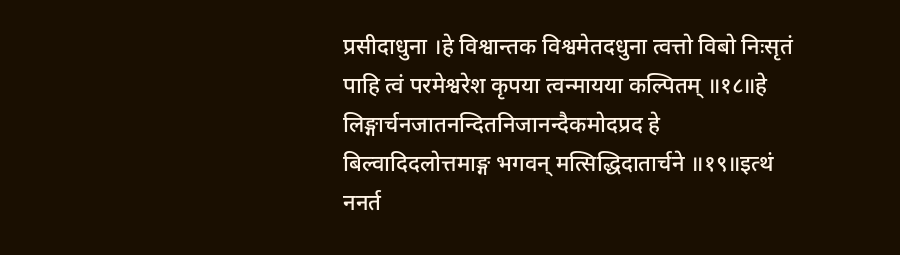प्रसीदाधुना ।हे विश्वान्तक विश्वमेतदधुना त्वत्तो विबो निःसृतं पाहि त्वं परमेश्वरेश कृपया त्वन्मायया कल्पितम् ॥१८॥हे लिङ्गार्चनजातनन्दितनिजानन्दैकमोदप्रद हे बिल्वादिदलोत्तमाङ्ग भगवन् मत्सिद्धिदातार्चने ॥१९॥इत्थं ननर्त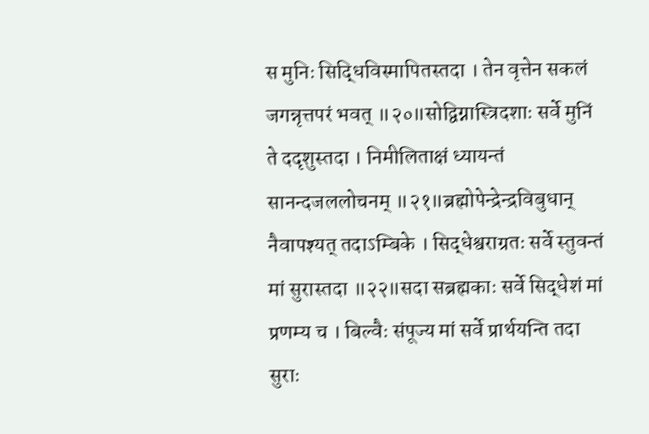स मुनिः सिद्धिविस्मापितस्तदा । तेन वृत्तेन सकलं जगन्नृत्तपरं भवत् ॥२०॥सोद्विग्नास्त्रिदशाः सर्वे मुनिं ते ददृशुस्तदा । निमीलिताक्षं ध्यायन्तं सानन्दजललोचनम् ॥२१॥ब्रह्मोपेन्द्रेन्द्रविबुधान् नैवापश्यत् तदाऽम्बिके । सिद्धेश्वराग्रतः सर्वे स्तुवन्तं मां सुरास्तदा ॥२२॥सदा सब्रह्मकाः सर्वे सिद्धेशं मां प्रणम्य च । बिल्वैः संपूज्य मां सर्वे प्रार्थयन्ति तदा सुराः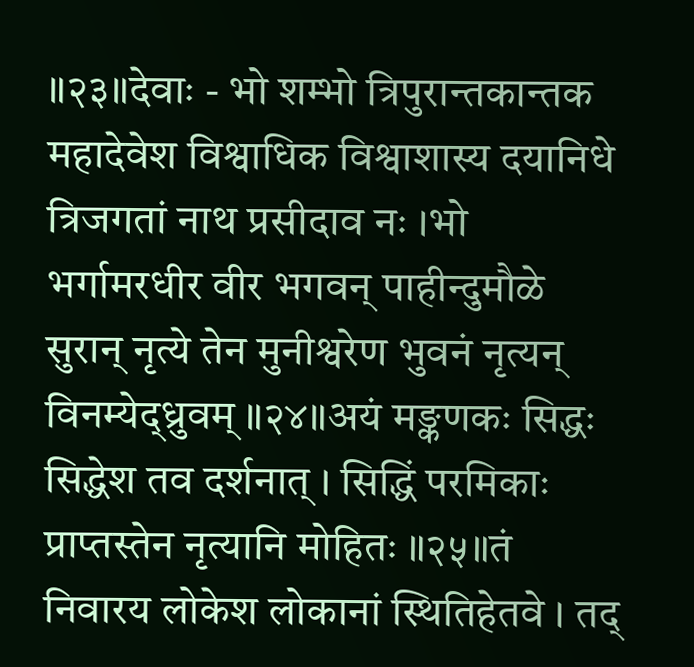॥२३॥देवाः - भो शम्भो त्रिपुरान्तकान्तक महादेवेश विश्वाधिक विश्वाशास्य दयानिधे त्रिजगतां नाथ प्रसीदाव नः ।भो भर्गामरधीर वीर भगवन् पाहीन्दुमौळे सुरान् नृत्ये तेन मुनीश्वरेण भुवनं नृत्यन् विनम्येद्ध्रुवम् ॥२४॥अयं मङ्कणकः सिद्धः सिद्धेश तव दर्शनात् । सिद्धिं परमिकाः प्राप्तस्तेन नृत्यानि मोहितः ॥२५॥तं निवारय लोकेश लोकानां स्थितिहेतवे । तद्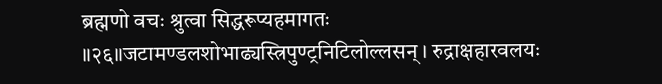ब्रह्मणो वचः श्रुत्वा सिद्धरूप्यहमागतः ॥२६॥जटामण्डलशोभाढ्यस्त्रिपुण्ट्रनिटिलोल्लसन् । रुद्राक्षहारवलयः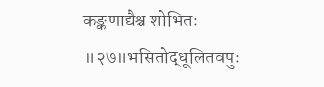कङ्कणाद्यैश्च शोभितः ॥२७॥भसितोद्धूलितवपुः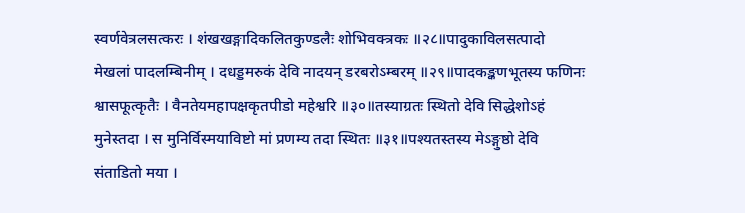स्वर्णवेत्रलसत्करः । शंखखङ्गादिकलितकुण्डलैः शोभिवक्त्रकः ॥२८॥पादुकाविलसत्पादो मेखलां पादलम्बिनीम् । दधड्डमरुकं देवि नादयन् डरबरोऽम्बरम् ॥२९॥पादकङ्कणभूतस्य फणिनः श्वासफूत्कृतैः । वैनतेयमहापक्षकृतपीडो महेश्वरि ॥३०॥तस्याग्रतः स्थितो देवि सिद्धेशोऽहं मुनेस्तदा । स मुनिर्विस्मयाविष्टो मां प्रणम्य तदा स्थितः ॥३१॥पश्यतस्तस्य मेऽङ्गुष्ठो देवि संताडितो मया ।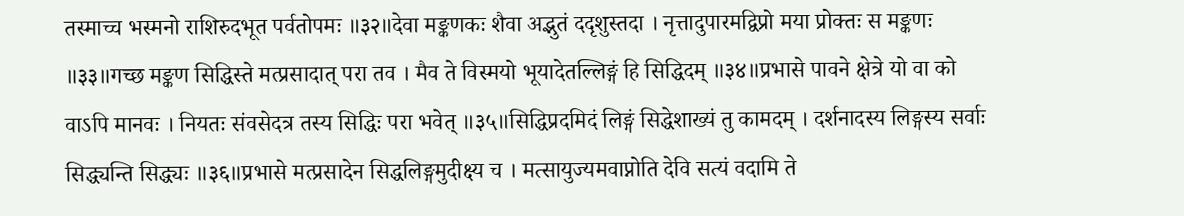तस्माच्च भस्मनो राशिरुदभूत पर्वतोपमः ॥३२॥देवा मङ्कणकः शैवा अद्भुतं ददृशुस्तदा । नृत्तादुपारमद्विप्रो मया प्रोक्तः स मङ्कणः ॥३३॥गच्छ मङ्कण सिद्धिस्ते मत्प्रसादात् परा तव । मैव ते विस्मयो भूयादेतल्लिङ्गं हि सिद्धिदम् ॥३४॥प्रभासे पावने क्षेत्रे यो वा को वाऽपि मानवः । नियतः संवसेदत्र तस्य सिद्धिः परा भवेत् ॥३५॥सिद्धिप्रदमिदं लिङ्गं सिद्धेशाख्यं तु कामदम् । दर्शनादस्य लिङ्गस्य सर्वाः सिद्ध्यन्ति सिद्ध्यः ॥३६॥प्रभासे मत्प्रसादेन सिद्धलिङ्गमुदीक्ष्य च । मत्सायुज्यमवाप्नोति देवि सत्यं वदामि ते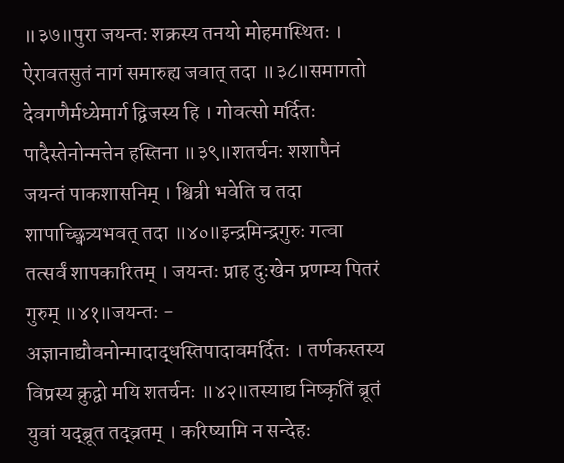॥३७॥पुरा जयन्तः शक्रस्य तनयो मोहमास्थितः । ऐरावतसुतं नागं समारुह्य जवात् तदा ॥३८॥समागतो देवगणैर्मध्येमार्ग द्विजस्य हि । गोवत्सो मर्दितः पादैस्तेनोन्मत्तेन हस्तिना ॥३९॥शतर्चनः शशापैनं जयन्तं पाकशासनिम् । श्वित्री भवेति च तदा शापाच्छ्वित्र्यभवत् तदा ॥४०॥इन्द्रमिन्द्रगुरुः गत्वा तत्सर्वं शापकारितम् । जयन्तः प्राह दुःखेन प्रणम्य पितरं गुरुम् ॥४१॥जयन्तः - अज्ञानाद्यौवनोन्मादाद्धस्तिपादावमर्दितः । तर्णकस्तस्य विप्रस्य क्रुद्वो मयि शतर्चनः ॥४२॥तस्याद्य निष्कृतिं ब्रूतं युवां यद्ब्रूत तद्व्रतम् । करिष्यामि न सन्देहः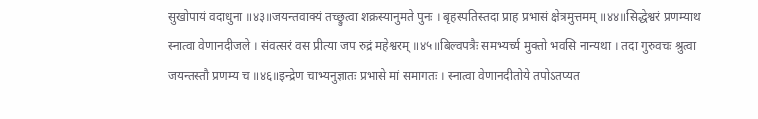सुखोपायं वदाधुना ॥४३॥जयन्तवाक्यं तच्छ्रुत्वा शक्रस्यानुमते पुनः । बृहस्पतिस्तदा प्राह प्रभासं क्षेत्रमुत्तमम् ॥४४॥सिद्धेश्वरं प्रणम्याथ स्नात्वा वेणानदीजले । संवत्सरं वस प्रीत्या जप रुद्रं महेश्वरम् ॥४५॥बिल्वपत्रैः समभ्यर्च्य मुक्तो भवसि नान्यथा । तदा गुरुवचः श्रुत्वा जयन्तस्तौ प्रणम्य च ॥४६॥इन्द्रेण चाभ्यनुज्ञातः प्रभासे मां समागतः । स्नात्वा वेणानदीतोये तपोऽतप्यत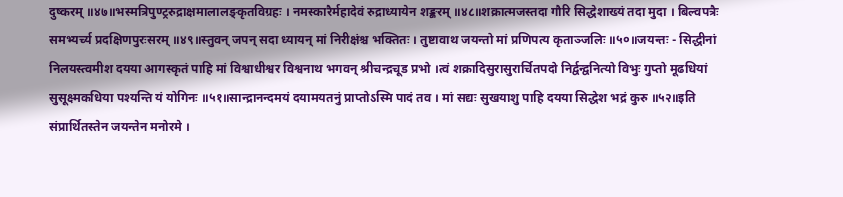दुष्करम् ॥४७॥भस्मत्रिपुण्ट्ररुद्राक्षमालालङ्कृतविग्रहः । नमस्कारैर्महादेवं रुद्राध्यायेन शङ्करम् ॥४८॥शक्रात्मजस्तदा गौरि सिद्धेशाख्यं तदा मुदा । बिल्वपत्रैः समभ्यर्च्य प्रदक्षिणपुरःसरम् ॥४९॥स्तुवन् जपन् सदा ध्यायन् मां निरीक्षंश्च भक्तितः । तुष्टावाथ जयन्तो मां प्रणिपत्य कृताञ्जलिः ॥५०॥जयन्तः - सिद्धीनां निलयस्त्वमीश दयया आगस्कृतं पाहि मां विश्वाधीश्वर विश्वनाथ भगवन् श्रीचन्द्रचूड प्रभो ।त्वं शक्रादिसुरासुरार्चितपदो निर्द्वन्द्वनित्यो विभुः गुप्तो मूढधियां सुसूक्ष्मकधिया पश्यन्ति यं योगिनः ॥५१॥सान्द्रानन्दमयं दयामयतनुं प्राप्तोऽस्मि पादं तव । मां सद्यः सुखयाशु पाहि दयया सिद्धेश भद्रं कुरु ॥५२॥इति संप्रार्थितस्तेन जयन्तेन मनोरमे ।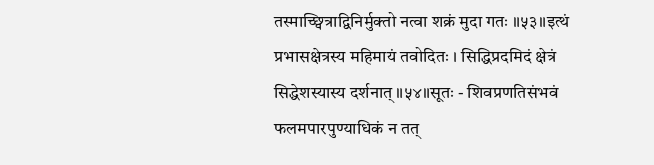तस्माच्छ्वित्राद्विनिर्मुक्तो नत्वा शक्रं मुदा गतः ॥५३॥इत्थं प्रभासक्षेत्रस्य महिमायं तवोदितः । सिद्धिप्रदमिदं क्षेत्रं सिद्धेशस्यास्य दर्शनात् ॥५४॥सूतः - शिवप्रणतिसंभवं फलमपारपुण्याधिकं न तत्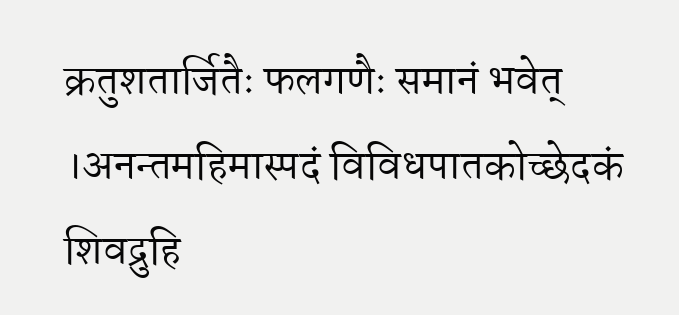क्रतुशतार्जितैः फलगणैः समानं भवेत् ।अनन्तमहिमास्पदं विविधपातकोच्छेदकं शिवद्रुहि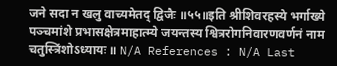जने सदा न खलु वाच्यमेतद् द्विजैः ॥५५॥इति श्रीशिवरहस्ये भर्गाख्ये पञ्चमांशे प्रभासक्षेत्रमाहात्म्ये जयन्तस्य श्वित्ररोगनिवारणवर्णनं नाम चतुस्त्रिंशोऽध्यायः ॥ N/A References : N/A Last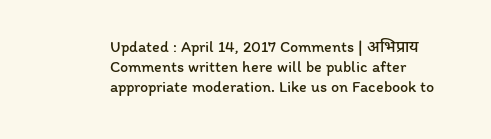Updated : April 14, 2017 Comments | अभिप्राय Comments written here will be public after appropriate moderation. Like us on Facebook to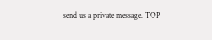send us a private message. TOP